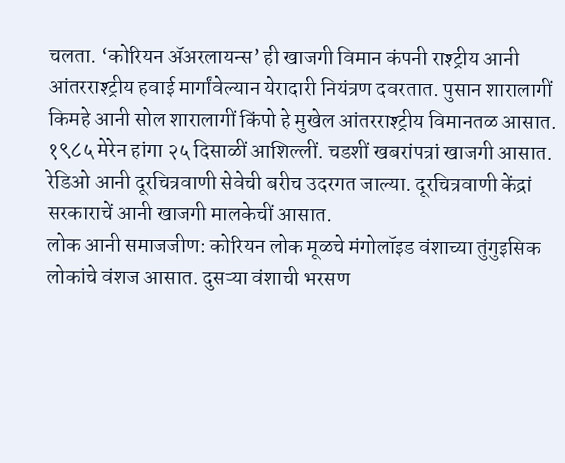चलता. ‘कोरियन ॲअरलायन्स’ ही खाजगी विमान कंपनी राश्ट्रीय आनी आंतरराश्ट्रीय हवाई मार्गांवेल्यान येरादारी नियंत्रण दवरतात. पुसान शारालागीं किमहे आनी सोल शारालागीं किंपो हे मुखेल आंतरराश्ट्रीय विमानतळ आसात.
१९८५ मेरेन हांगा २५ दिसाळीं आशिल्लीं. चडशीं खबरांपत्रां खाजगी आसात. रेडिओ आनी दूरचित्रवाणी सेवेची बरीच उदरगत जाल्या. दूरचित्रवाणी केंद्रां सरकाराचें आनी खाजगी मालकेचीं आसात.
लोक आनी समाजजीण: कोरियन लोक मूळचे मंगोलॉइड वंशाच्या तुंगुइसिक लोकांचे वंशज आसात. दुसऱ्या वंशाची भरसण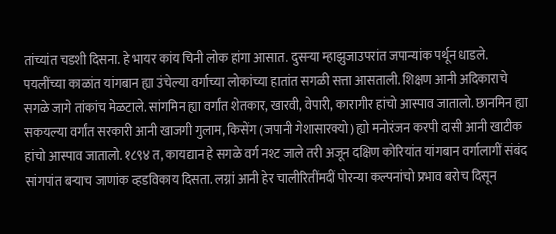तांच्यांत चडशी दिसना. हे भायर कांय चिनी लोक हांगा आसात. दुसऱ्या म्हाझुजाउपरांत जपान्यांक पर्थून धाडले.
पयलींच्या काळांत यांगबान ह्या उंचेल्या वर्गाच्या लोकांच्या हातांत सगळी सत्ता आसताली. शिक्षण आनी अदिकाराचे सगळे जागे तांकांच मेळटाले. सांगमिन ह्या वर्गांत शेतकार, खारवी, वेपारी, कारागीर हांचो आस्पाव जातालो. छानमिन ह्या सकयल्या वर्गांत सरकारी आनी खाजगी गुलाम, किसेंग (जपानी गेशासारक्यो) ह्यो मनोरंजन करपी दासी आनी खाटीक हांचो आस्पाव जातालो. १८९४ त, कायद्यान हे सगळे वर्ग नश्ट जाले तरी अजून दक्षिण कोरियांत यांगबान वर्गालागीं संबंद सांगपांत बऱ्याच जाणांक व्हडविकाय दिसता. लग्नां आनी हेर चालीरितींमदीं पोरन्या कल्पनांचो प्रभाव बरोच दिसून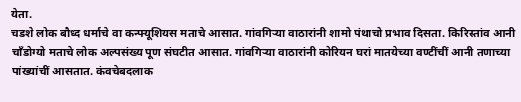येता.
चडशे लोक बौध्द धर्माचे वा कन्फ्यूशियस मताचे आसात. गांवगिऱ्या वाठारांनी शामो पंथाचो प्रभाव दिसता. किरिस्तांव आनी चाँडोग्यो मताचे लोक अल्पसंख्य पूण संघटीत आसात. गांवगिऱ्या वाठारांनी कोरियन घरां मातयेच्या वण्टींचीं आनी तणाच्या पांख्यांचीं आसतात. कंवचेबदलाक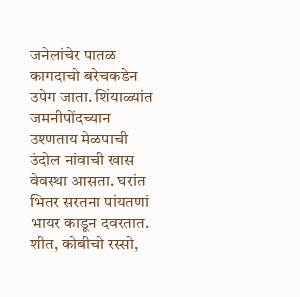जनेलांचेर पातळ कागदाचो बरेचकडेन उपेग जाता. शिंयाळ्यांत जमनीपोंदच्यान उश्णताय मेळपाची उंदोल नांवाची खास वेवस्था आसता. घरांत भितर सरतना पांयतणां भायर काडून दवरतात. शीत, कोबीचो रस्सो,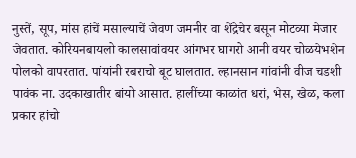नुस्तें, सूप, मांस हांचें मसाल्याचें जेवण जमनीर वा शेंद्रेचेर बसून मोटव्या मेजार जेवतात. कोरियनबायलो कालसावांवयर आंगभर घागरो आनी वयर चोळयेभशेन पोलको वापरतात. पांयांनी रबराचो बूट घालतात. ल्हानसान गांवांनी वीज चडशी पावंक ना. उदकाखातीर बांयो आसात. हालींच्या काळांत धरां, भेस, खेळ, कला प्रकार हांचो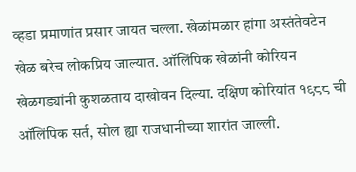व्हडा प्रमाणांत प्रसार जायत चल्ला. खेळांमळार हांगा अस्तंतेवटेन खेळ बरेच लोकप्रिय जाल्यात. ऑलिंपिक खेळांनी कोरियन खेळगड्यांनी कुशळताय दाखोवन दिल्या. दक्षिण कोरियांत १९८८ ची ऑलिंपिक सर्त, सोल ह्या राजधानीच्या शारांत जाल्ली.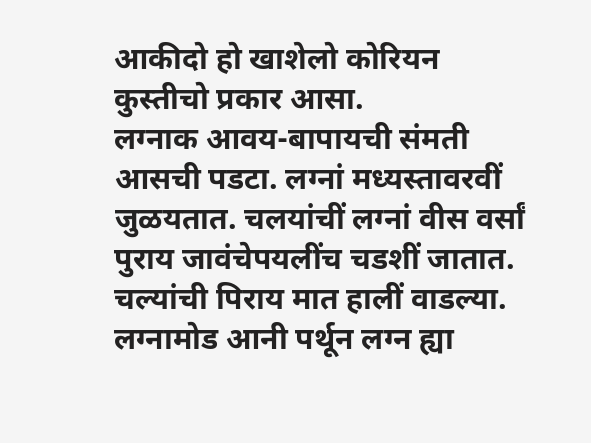आकीदो हो खाशेलो कोरियन कुस्तीचो प्रकार आसा.
लग्नाक आवय-बापायची संमती आसची पडटा. लग्नां मध्यस्तावरवीं जुळयतात. चलयांचीं लग्नां वीस वर्सां पुराय जावंचेपयलींच चडशीं जातात. चल्यांची पिराय मात हालीं वाडल्या. लग्नामोड आनी पर्थून लग्न ह्या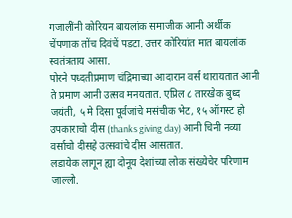गजालींनी कोरियन बायलांक समाजीक आनी अर्थीक चेंपणाक तोंच दिवंचें पडटा. उत्तर कोरियांत मात बायलांक स्वतंत्रताय आसा.
पोरने पध्दतीप्रमाण चंद्रिमाच्या आदारान वर्स थारायतात आनी ते प्रमाण आनी उत्सव मनयतात. एप्रिल ८ तारखेक बुध्द जयंती, ५ मे दिसा पूर्वजांचे मसंचीक भेट, १५ ऑगस्ट हो उपकाराचो दीस (thanks giving day) आनी चिनी नव्या वर्साचो दीसहे उत्सवांचे दीस आसतात.
लडायेक लागून ह्या दोनूय देशांच्या लोक संख्येचेर परिणाम जाल्लो.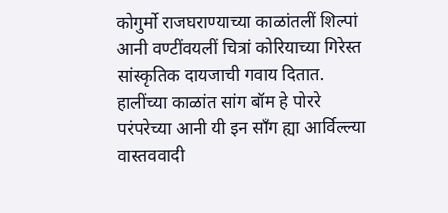कोगुर्मो राजघराण्याच्या काळांतलीं शिल्पां आनी वण्टींवयलीं चित्रां कोरियाच्या गिरेस्त सांस्कृतिक दायजाची गवाय दितात. हालींच्या काळांत सांग बॉम हे पोररे परंपरेच्या आनी यी इन साँग ह्या आर्विल्ल्या वास्तववादी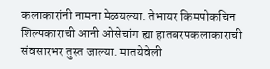कलाकारांनी नामना मेळयल्या. तेभायर किमपोकचिन शिल्पकाराची आनी ओसेचांग ह्या हातबरपकलाकाराची संवसारभर तुस्त जाल्या. मातयेवेली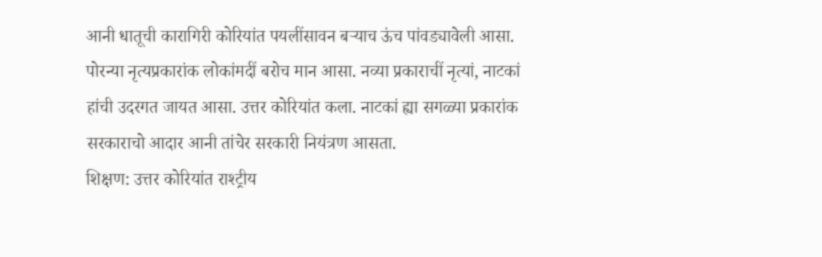आनी धातूची कारागिरी कोरियांत पयलींसावन बऱ्याच ऊंच पांवड्यावेली आसा. पोरन्या नृत्यप्रकारांक लोकांमदीं बरोच मान आसा. नव्या प्रकाराचीं नृत्यां, नाटकां हांची उदरगत जायत आसा. उत्तर कोरियांत कला. नाटकां ह्या सगळ्या प्रकारांक सरकाराचो आदार आनी तांचेर सरकारी नियंत्रण आसता.
शिक्षण: उत्तर कोरियांत राश्ट्रीय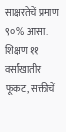साक्षरतेचें प्रमाण ९०% आसा. शिक्षण ११ वर्सांखातीर फूकट, सक्तीचें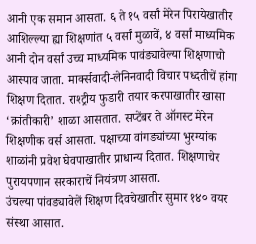आनी एक समान आसता. ६ ते १५ वर्सां मेरेन पिरायेखातीर आशिल्ल्या ह्या शिक्षणांत ५ वर्सां मुळावें, ४ वर्सां माध्यमिक आनी दोन वर्सां उच्च माध्यमिक पावंड्यावेल्या शिक्षणाचो आस्पाव जाता. मार्क्सवादी-लेनिनवादी विचार पध्दतीचें हांगा शिक्षण दितात. राश्ट्रीय फुडारी तयार करपाखातीर खासा ‘क्रांतीकारी’ शाळा आसतात. सप्टेंबर ते ऑगस्ट मेरेन शिक्षणीक वर्स आसता. पक्षाच्या वांगड्यांच्या भुरग्यांक शाळांनी प्रवेश घेवपाखातीर प्राधान्य दितात. शिक्षणाचेर पुरायपणान सरकाराचें नियंत्रण आसता.
उंचल्या पांवड्यावेलें शिक्षण दिवचेखातीर सुमार १४० वयर संस्था आसात.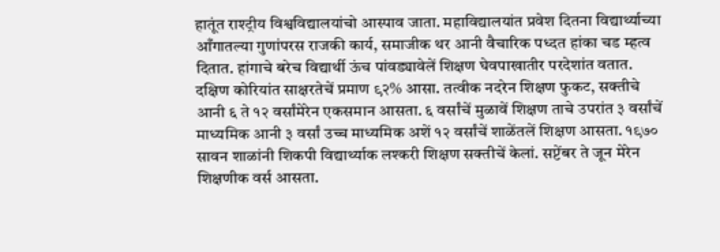हातूंत राश्ट्रीय विश्वविद्यालयांचो आस्पाव जाता. महाविद्यालयांत प्रवेश दितना विद्यार्थ्याच्या आँगातल्या गुणांपरस राजकी कार्य, समाजीक थर आनी वैचारिक पध्दत हांका चड म्हत्व दितात. हांगाचे बरेच विद्यार्थी ऊंच पांवड्यावेलें शिक्षण घेवपाखातीर परदेशांत वतात.
दक्षिण कोरियांत साक्षरतेचें प्रमाण ९२% आसा. तत्वीक नदरेन शिक्षण फुकट, सक्तीचे आनी ६ ते १२ वर्सांमेरेन एकसमान आसता. ६ वर्सांचें मुळावें शिक्षण ताचे उपरांत ३ वर्सांचें माध्यमिक आनी ३ वर्सां उच्च माध्यमिक अशें १२ वर्सांचें शाळेंतलें शिक्षण आसता. १९७० सावन शाळांनी शिकपी विद्यार्थ्याक लश्करी शिक्षण सक्तीचें केलां. सप्टेंबर ते जून मेरेन शिक्षणीक वर्स आसता.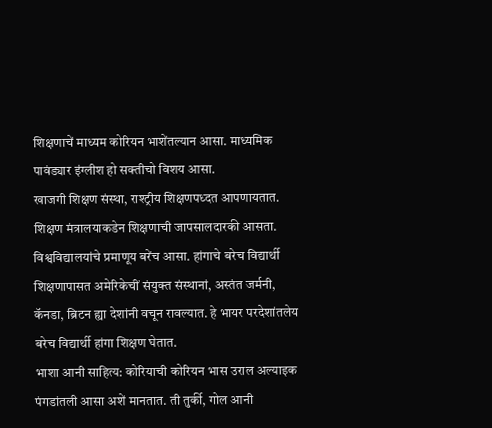शिक्षणाचें माध्यम कोरियन भाशेंतल्यान आसा. माध्यमिक पावंड्यार इंग्लीश हो सक्तीचो विशय आसा.
खाजगी शिक्षण संस्था, राश्ट्रीय शिक्षणपध्दत आपणायतात. शिक्षण मंत्रालयाकडेन शिक्षणाची जापसालदारकी आसता. विश्वविद्यालयांचे प्रमाणूय बरेंच आसा. हांगाचे बरेच विद्यार्थी शिक्षणापासत अमेरिकेचीं संयुक्त संस्थानां, अस्तंत जर्मनी, कॅनडा, ब्रिटन ह्या देशांनी वचून रावल्यात. हे भायर परदेशांतलेय बरेच विद्यार्थी हांगा शिक्षण घेतात.
भाशा आनी साहित्य: कोरियाची कोरियन भास उराल अल्याइक पंगडांतली आसा अशें मानतात. ती तुर्की, गोल आनी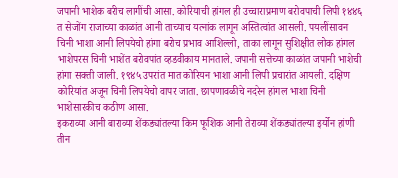जपानी भाशेक बरीच लागींची आसा. कोरियाची हांगल ही उच्चाराप्रमाण बरोवपाची लिपी १४४६ त सेजोंग राजाच्या काळांत आनी ताच्याच यत्नांक लागून अस्तित्वांत आसली. पयलींसावन चिनी भाशा आनी लिपयेचो हांगा बरोच प्रभाव आशिल्लो, ताका लागून सुशिक्षीत लोक हांगल भाशेपरस चिनी भाशेंत बरोवपांत व्हडवीकाय मानताले. जपानी सत्तेच्या काळांत जपानी भाशेची हांगा सक्ती जाली. १९४५ उपरांत मात कोरियन भाशा आनी लिपी प्रचारांत आयली. दक्षिण कोरियांत अजून चिनी लिपयेचो वापर जाता. छापणावळीचे नदरेन हांगल भाशा चिनी भाशेसारकीच कठीण आसा.
इकराव्या आनी बाराव्या शेंकड्यांतल्या किम फूशिक आनी तेराव्या शेंकड्यांतल्या इर्योन हांणी तीन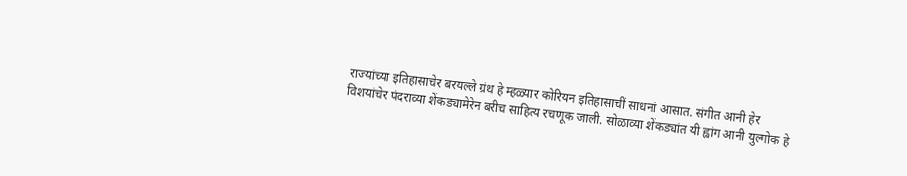राज्यांच्या इतिहासाचेर बरयल्ले ग्रंथ हे म्हळ्यार कोरियन इतिहासाचीं साधनां आसात. संगीत आनी हेर विशयांचेर पंदराव्या शेंकड्यामेरेन बरीच साहित्य रचणूक जाली. सोळाव्या शेंकड्यांत यी ह्वांग आनी युल्गोक हे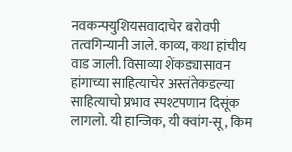नवकन्फ्युशियसवादाचेर बरोवपी तत्वगिन्यानी जाले. काव्य, कथा हांचीय वाड जाली. विसाव्या शेंकड्यासावन हांगाच्या साहित्याचेर अस्तंतेकडल्या साहित्याचो प्रभाव स्पश्टपणान दिसूंक लागलो. यी हान्जिक, यी क्वांग-सू, किम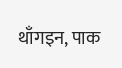थाँगइन, पाक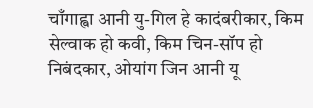चाँगाह्वा आनी यु-गिल हे कादंबरीकार, किम सेल्वाक हो कवी, किम चिन-सॉप हो निबंदकार, ओयांग जिन आनी यू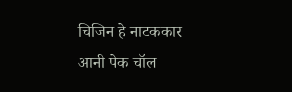चिजिन हे नाटककार आनी पेक चॉल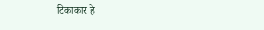टिकाकार हे